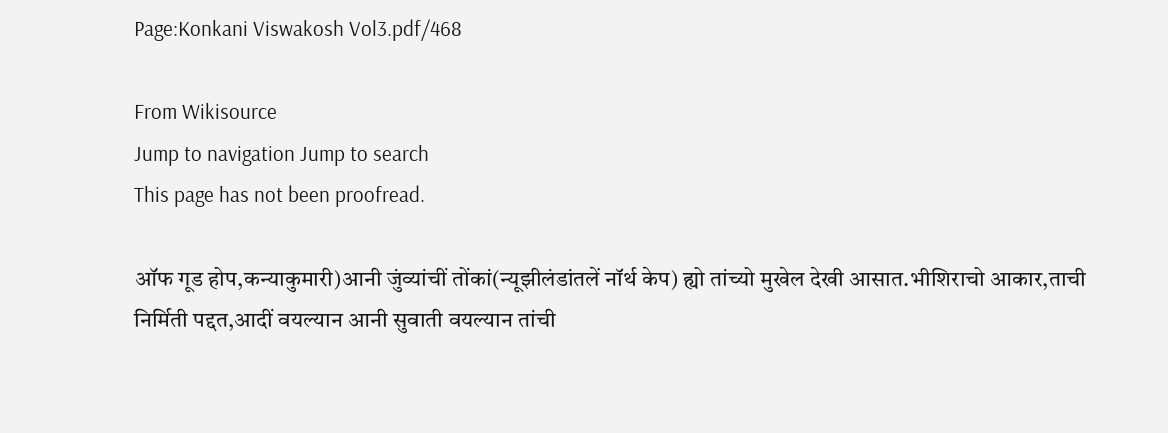Page:Konkani Viswakosh Vol3.pdf/468

From Wikisource
Jump to navigation Jump to search
This page has not been proofread.

ऑफ गूड होप,कन्याकुमारी)आनी जुंव्यांचीं तोंकां(न्यूझीलंडांतलें नॉर्थ केप) ह्यो तांच्यो मुखेल देखी आसात.भीशिराचो आकार,ताची निर्मिती पद्दत,आदीं वयल्यान आनी सुवाती वयल्यान तांची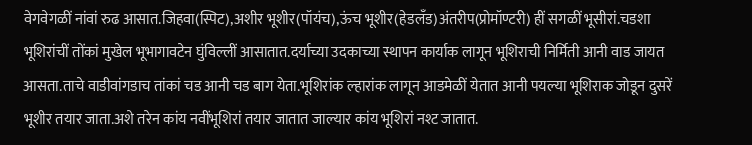वेगवेगळीं नांवां रुढ आसात.जिहवा(स्पिट),अशीर भूशीर(पॉयंच),ऊंच भूशीर(हेडलँड)अंतरीप(प्रोमॉण्टरी) हीं सगळीं भूसीरां.चडशा भूशिरांचीं तोंकां मुखेल भूभागावटेन घुंविल्लीं आसातात.दर्याच्या उदकाच्या स्थापन कार्याक लागून भूशिराची निर्मिती आनी वाड जायत आसता.ताचे वाडीवांगडाच तांकां चड आनी चड बाग येता.भूशिरांक ल्हारांक लागून आडमेळीं येतात आनी पयल्या भूशिराक जोडून दुसरें भूशीर तयार जाता.अशे तरेन कांय नवींभूशिरां तयार जातात जाल्यार कांय भूशिरां नश्ट जातात.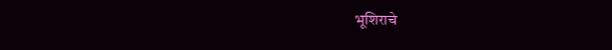भूशिराचे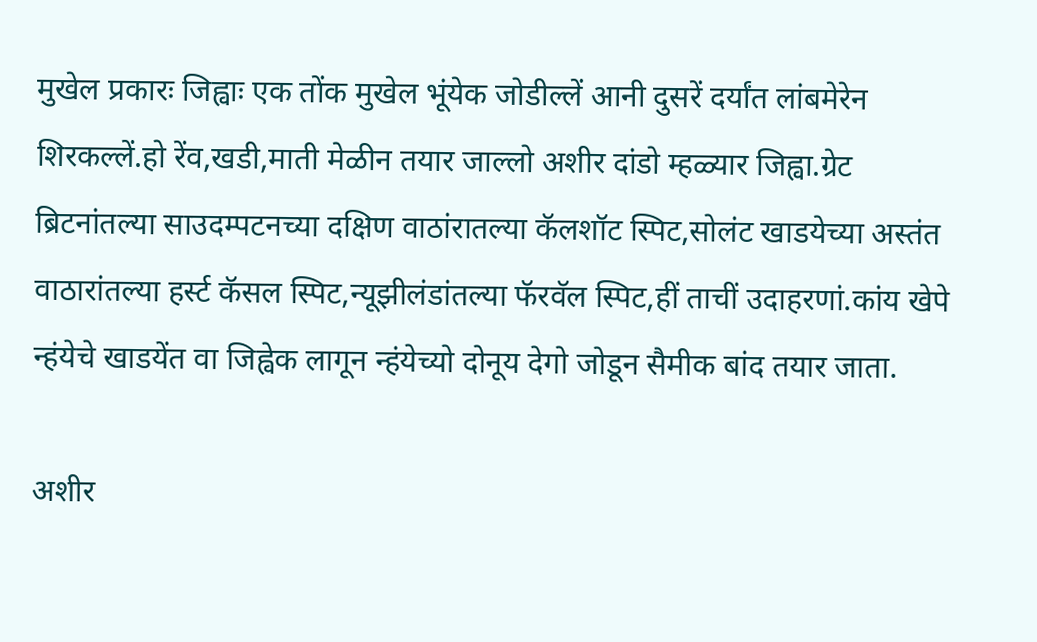मुखेल प्रकारः जिह्वाः एक तोंक मुखेल भूंयेक जोडील्लें आनी दुसरें दर्यांत लांबमेरेन शिरकल्लें.हो रेंव,खडी,माती मेळीन तयार जाल्लो अशीर दांडो म्हळ्यार जिह्वा.ग्रेट ब्रिटनांतल्या साउदम्पटनच्या दक्षिण वाठांरातल्या कॅलशॉट स्पिट,सोलंट खाडयेच्या अस्तंत वाठारांतल्या हर्स्ट कॅसल स्पिट,न्यूझीलंडांतल्या फॅरवॅल स्पिट,हीं ताचीं उदाहरणां.कांय खेपे न्हंयेचे खाडयेंत वा जिह्वेक लागून न्हंयेच्यो दोनूय देगो जोडून सैमीक बांद तयार जाता.

अशीर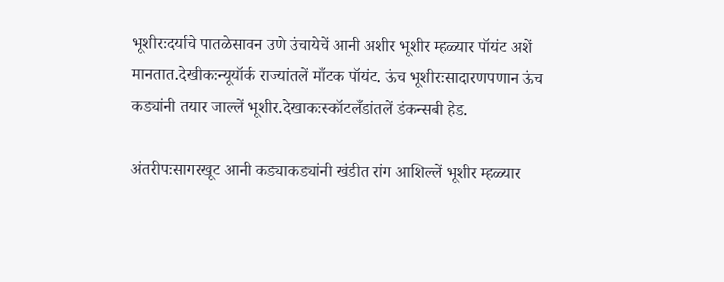भूशीरःदर्याचे पातळेसावन उणे उंचायेचें आनी अशीर भूशीर म्हळ्यार पॉयंट अशें मानतात.देखीकःन्यूयॉर्क राज्यांतलें माँटक पॉयंट. ऊंच भूशीरःसादारणपणान ऊंच कड्यांनी तयार जाल्लें भूशीर.देखाकःस्कॉटलँडांतलें डंकन्सबी हेड.

अंतरीपःसागरखूट आनी कड्याकड्यांनी खंडीत रांग आशिल्लें भूशीर म्हळ्यार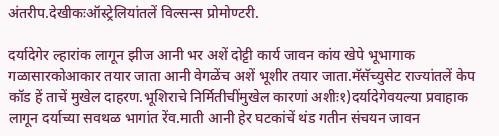अंतरीप.देखीकःऑस्ट्रेलियांतलें विल्सन्स प्रोमोण्टरी.

दर्यादेगेर ल्हारांक लागून झीज आनी भर अशें दोट्टी कार्य जावन कांय खेपे भूभागाक गळासारकोआकार तयार जाता आनी वेगळेंच अशें भूशीर तयार जाता.मॅसॅच्युसेट राज्यांतलें केप कॉड हें ताचें मुखेल दाहरण.भूशिराचे निर्मितीचींमुखेल कारणां अशीः१)दर्यादेगेवयल्या प्रवाहाक लागून दर्याच्या सवथळ भागांत रेंव.माती आनी हेर घटकांचें थंड गतीन संचयन जावन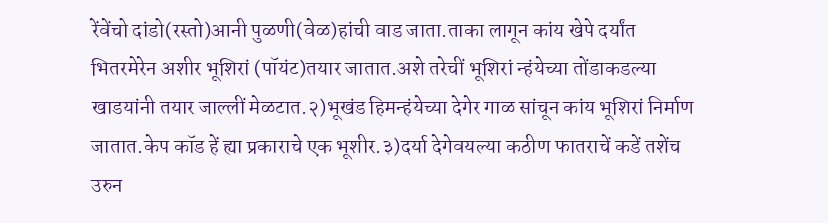रेंवेंचो दांडो(रस्तो)आनी पुळणी(वेळ)हांची वाड जाता.ताका लागून कांय खेपे दर्यांत भितरमेरेन अशीर भूशिरां (पॉयंट)तयार जातात.अशे तरेचीं भूशिरां न्हंयेच्या तोंडाकडल्या खाडयांनी तयार जाल्लीं मेळटात.२)भूखंड हिमन्हंयेच्या देगेर गाळ सांचून कांय भूशिरां निर्माण जातात.केप कॉड हें ह्या प्रकाराचे एक भूशीर.३)दर्या देगेवयल्या कठीण फातराचें कडें तशेंच उरुन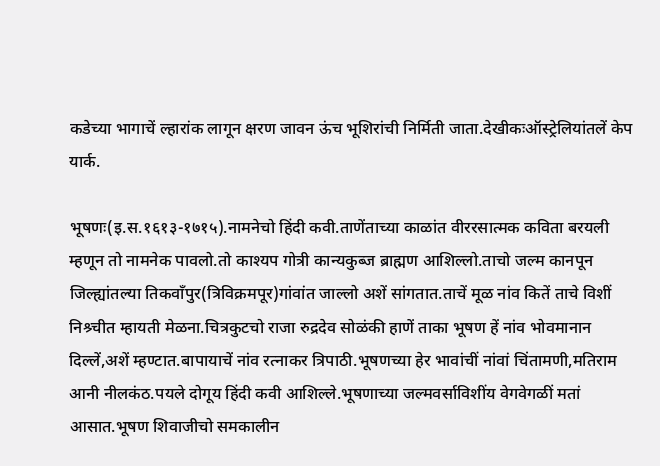कडेच्या भागाचें ल्हारांक लागून क्षरण जावन ऊंच भूशिरांची निर्मिती जाता.देखीकःऑस्ट्रेलियांतलें केप यार्क.

भूषणः(इ.स.१६१३-१७१५).नामनेचो हिंदी कवी.ताणेंताच्या काळांत वीररसात्मक कविता बरयली म्हणून तो नामनेक पावलो.तो काश्यप गोत्री कान्यकुब्ज ब्राह्मण आशिल्लो.ताचो जल्म कानपून जिल्ह्यांतल्या तिकवाँपुर(त्रिविक्रमपूर)गांवांत जाल्लो अशें सांगतात.ताचें मूळ नांव कितें ताचे विशीं निश्र्चीत म्हायती मेळना.चित्रकुटचो राजा रुद्रदेव सोळंकी हाणें ताका भूषण हें नांव भोवमानान दिल्लें,अशें म्हण्टात.बापायाचें नांव रत्नाकर त्रिपाठी.भूषणच्या हेर भावांचीं नांवां चिंतामणी,मतिराम आनी नीलकंठ.पयले दोगूय हिंदी कवी आशिल्ले.भूषणाच्या जल्मवर्साविशींय वेगवेगळीं मतां आसात.भूषण शिवाजीचो समकालीन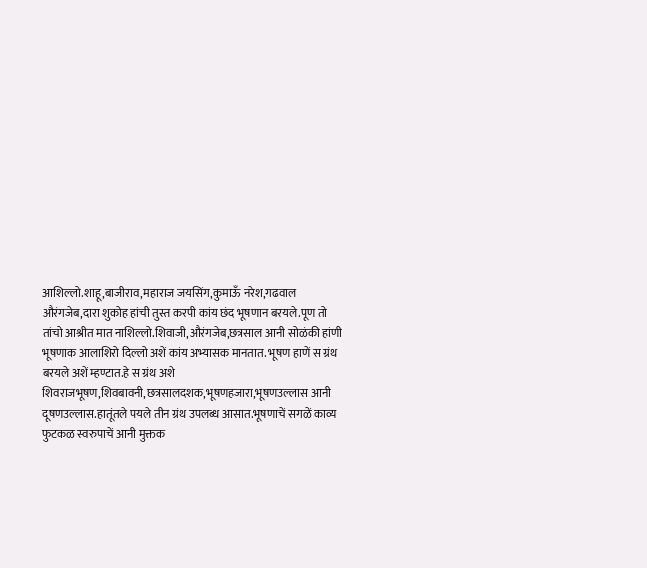आशिल्लो.शाहू,बाजीराव,महाराज जयसिंग,कुमाऊँ नरेश,गढवाल औरंगजेब,दारा शुकोह हांची तुस्त करपी कांय छंद भूषणान बरयले.पूण तो तांचो आश्रीत मात नाशिल्लो.शिवाजी,औरंगजेब,छत्रसाल आनी सोळंकी हांणी भूषणाक आलाशिरो दिल्लो अशें कांय अभ्यासक मानतात. भूषण हाणें स ग्रंथ बरयले अशें म्हण्टात.हे स ग्रंथ अशे शिवराजभूषण,शिवबावनी,छत्रसालदशक,भूषणहजारा,भूषणउल्लास आनी दूषणउल्लास.हातूंतले पयले तीन ग्रंथ उपलब्ध आसात.भूषणाचें सगळें काव्य फुटकळ स्वरुपाचें आनी मुक्तक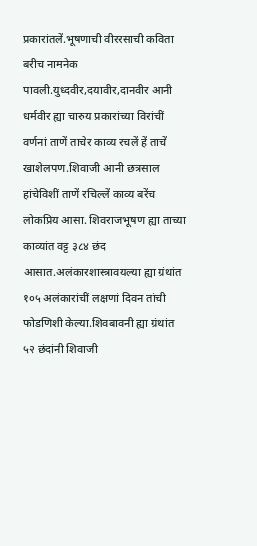प्रकारांतलें.भूषणाची वीररसाची कविता बरीच नामनेक पावली.युध्दवीर,दयावीर,दानवीर आनी धर्मवीर ह्या चारुय प्रकारांच्या विरांचीं वर्णनां ताणें ताचेर काव्य रचलें हें ताचें खाशेलपण.शिवाजी आनी छत्रसाल हांचेविशीं ताणें रचिल्लें काव्य बरेंच लोकप्रिय आसा. शिवराजभूषण ह्या ताच्या काव्यांत वट्ट ३८४ छंद आसात.अलंकारशास्त्रावयल्या ह्या ग्रंथांत १०५ अलंकारांचीं लक्षणां दिवन तांची फोडणिशी केल्या.शिवबावनी ह्या ग्रंथांत ५२ छंदांनी शिवाजी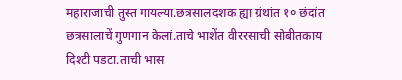महाराजाची तुस्त गायल्या.छत्रसालदशक ह्या ग्रंथांत १० छंदांत छत्रसालाचें गुणगान केलां.ताचे भाशेंत वीररसाची सोबीतकाय दिश्टी पडटा.ताची भास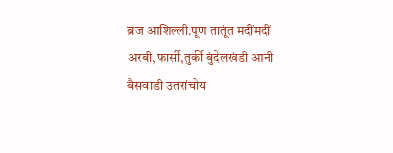ब्रज आशिल्ली.पूण तातूंत मदींमदीं अरबी,फार्सी,तुर्की बुंदेलखंडी आनी बैसवाडी उतरांचोय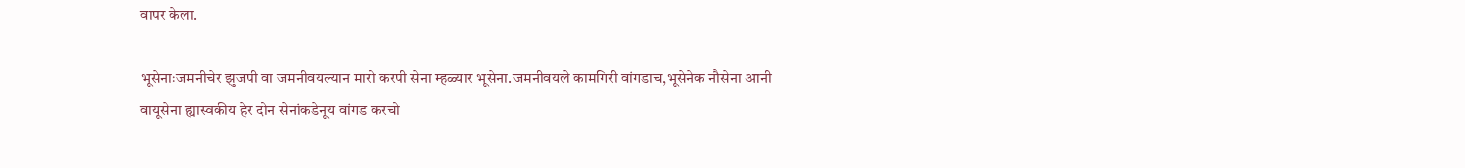वापर केला.

भूसेनाःजमनीचेर झुजपी वा जमनीवयल्यान मारो करपी सेना म्हळ्यार भूसेना.जमनीवयले कामगिरी वांगडाच,भूसेनेक नौसेना आनी वायूसेना ह्यास्वकीय हेर दोन सेनांकडेनूय वांगड करचो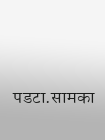पडटा.सामका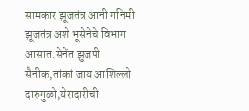सामकार झूजतंत्र आनी गनिमी झूजतंत्र अशे भूसेनेचे विभाग आसात.सेनेंत झुजपी सैनीक,तांकां जाय आशिल्लो दारुगुळो,येरादारीची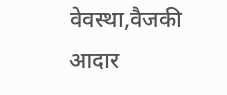वेवस्था,वैजकी आदार